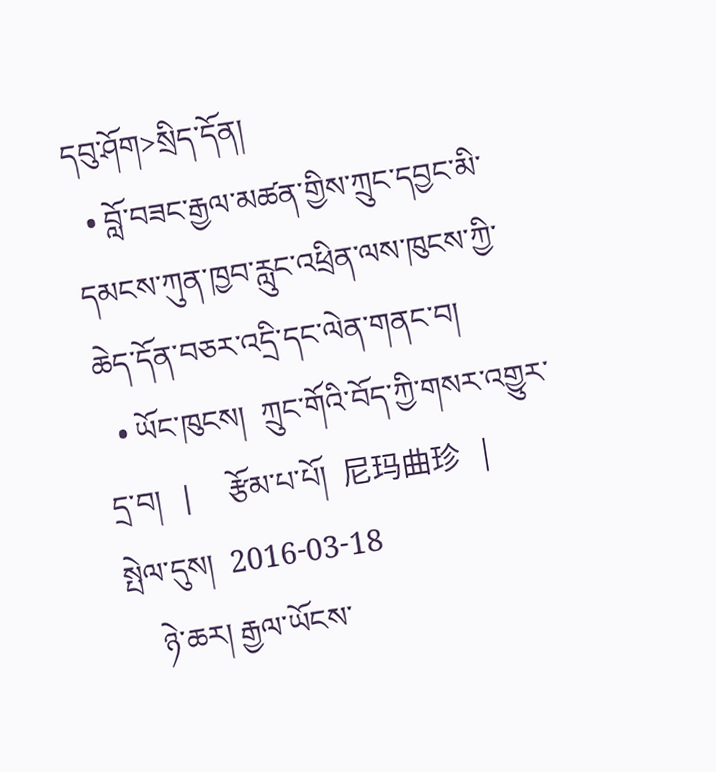དབུ་ཤོག>སྲིད་དོན།
  • བློ་བཟང་རྒྱལ་མཚན་གྱིས་ཀྲུང་དབྱང་མི་དམངས་ཀུན་ཁྱབ་རླུང་འཕྲིན་ལས་ཁུངས་ཀྱི་ཆེད་དོན་བཅར་འདྲི་དང་ལེན་གནང་བ།
  • ཡོང་ཁུངས།  ཀྲུང་གོའི་བོད་ཀྱི་གསར་འགྱུར་དྲ་བ།   |     རྩོམ་པ་པོ།  尼玛曲珍   |     སྤེལ་དུས།  2016-03-18
    ཉེ་ཆར། རྒྱལ་ཡོངས་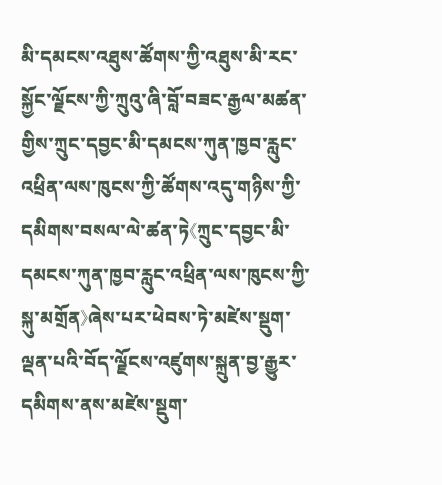མི་དམངས་འཐུས་ཚོགས་ཀྱི་འཐུས་མི་རང་སྐྱོང་ལྗོངས་ཀྱི་ཀྲུའུ་ཞི་བློ་བཟང་རྒྱལ་མཚན་གྱིས་ཀྲུང་དབྱང་མི་དམངས་ཀུན་ཁྱབ་རླུང་འཕྲིན་ལས་ཁུངས་ཀྱི་ཚོགས་འདུ་གཉིས་ཀྱི་དམིགས་བསལ་ལེ་ཚན་ཏེ《ཀྲུང་དབྱང་མི་དམངས་ཀུན་ཁྱབ་རླུང་འཕྲིན་ལས་ཁུངས་ཀྱི་སྐུ་མགྲོན》ཞེས་པར་ཕེབས་ཏེ་མཛེས་སྡུག་ལྡན་པའི་བོད་ལྗོངས་འཛུགས་སྐྲུན་བྱ་རྒྱུར་དམིགས་ནས་མཛེས་སྡུག་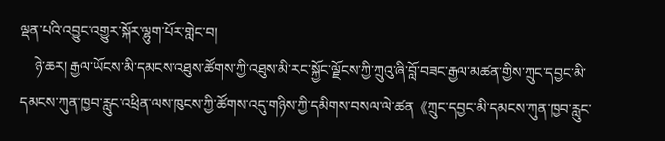ལྡན་པའི་འབྱུང་འགྱུར་སྐོར་ལྷུག་པོར་གླེང་བ།
    ཉེ་ཆར། རྒྱལ་ཡོངས་མི་དམངས་འཐུས་ཚོགས་ཀྱི་འཐུས་མི་རང་སྐྱོང་ལྗོངས་ཀྱི་ཀྲུའུ་ཞི་བློ་བཟང་རྒྱལ་མཚན་གྱིས་ཀྲུང་དབྱང་མི་དམངས་ཀུན་ཁྱབ་རླུང་འཕྲིན་ལས་ཁུངས་ཀྱི་ཚོགས་འདུ་གཉིས་ཀྱི་དམིགས་བསལ་ལེ་ཚན《ཀྲུང་དབྱང་མི་དམངས་ཀུན་ཁྱབ་རླུང་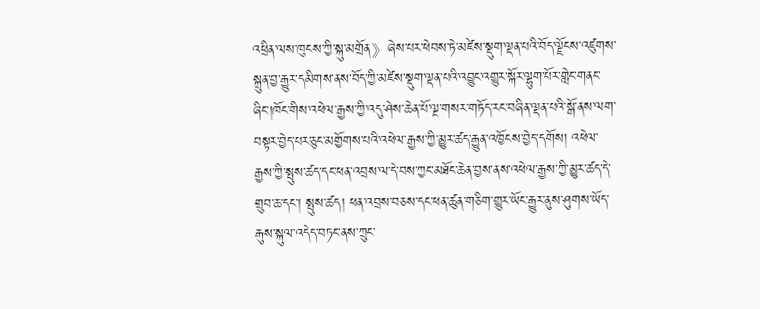འཕྲིན་ལས་ཁུངས་ཀྱི་སྐུ་མགྲོན》ཞེས་པར་ཕེབས་ཏེ་མཛེས་སྡུག་ལྡན་པའི་བོད་ལྗོངས་འཛུགས་སྐྲུན་བྱ་རྒྱུར་དམིགས་ནས་བོད་ཀྱི་མཛེས་སྡུག་ལྡན་པའི་འབྱུང་འགྱུར་སྐོར་ལྷུག་པོར་གླེང་གནང་ཞིང་།ཁོང་གིས་འཕེལ་རྒྱས་ཀྱི་འདུ་ཤེས་ཆེན་པོ་ལྔ་གསར་གཏོད་རང་བཞིན་ལྡན་པའི་སྒོ་ནས་ལག་བསྟར་བྱེད་པར་ཅུང་མགྱོགས་པའི་འཕེལ་རྒྱས་ཀྱི་མྱུར་ཚད་རྒྱུན་འཁྱོངས་བྱེད་དགོས། འཕེལ་རྒྱས་ཀྱི་སྤུས་ཚད་དང་ཕན་འབྲས་ལ་དེ་བས་ཀྱང་མཐོང་ཆེན་བྱས་ནས་འཕེལ་རྒྱས་ཀྱི་མྱུར་ཚད་དེ་གྲུབ་ཆ་དང་། སྤུས་ཚད། ཕན་འབྲས་བཅས་དང་ཕན་ཚུན་གཅིག་གྱུར་ཡོང་རྒྱུར་ནུས་ཤུགས་ཡོད་རྒུས་སྐུལ་འདེད་བཏང་ནས་ཀྲུང་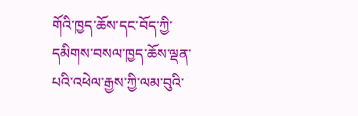གོའི་ཁྱད་ཆོས་དང་བོད་ཀྱི་དམིགས་བསལ་ཁྱད་ཆོས་ལྡན་པའི་འཕེལ་རྒྱས་ཀྱི་ལམ་བུའི་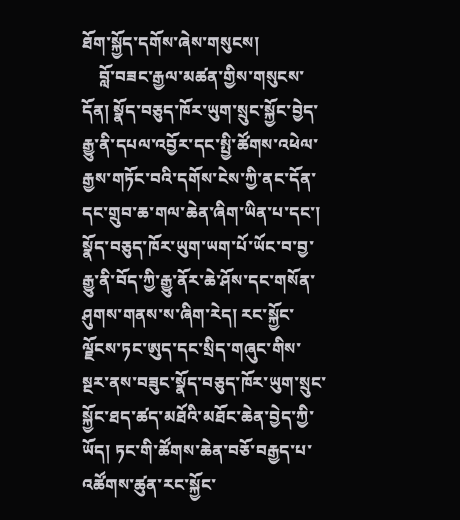ཐོག་སྐྱོད་དགོས་ཞེས་གསུངས།
    བློ་བཟང་རྒྱལ་མཚན་གྱིས་གསུངས་དོན། སྣོད་བཅུད་ཁོར་ཡུག་སྲུང་སྐྱོང་བྱེད་རྒྱུ་ནི་དཔལ་འབྱོར་དང་སྤྱི་ཚོགས་འཕེལ་རྒྱས་གཏོང་བའི་དགོས་ངེས་ཀྱི་ནང་དོན་དང་གྲུབ་ཆ་གལ་ཆེན་ཞིག་ཡིན་པ་དང་། སྣོད་བཅུད་ཁོར་ཡུག་ཡག་པོ་ཡོང་བ་བྱ་རྒྱུ་ནི་བོད་ཀྱི་རྒྱུ་ནོར་ཆེ་ཤོས་དང་གསོན་ཤུགས་གནས་ས་ཞིག་རེད། རང་སྐྱོང་ལྗོངས་ཏང་ཨུད་དང་སྲིད་གཞུང་གིས་སྔར་ནས་བཟུང་སྣོད་བཅུད་ཁོར་ཡུག་སྲུང་སྐྱོང་ཐད་ཚད་མཐོའི་མཐོང་ཆེན་བྱེད་ཀྱི་ཡོད། ཏང་གི་ཚོགས་ཆེན་བཅོ་བརྒྱད་པ་འཚོགས་ཚུན་རང་སྐྱོང་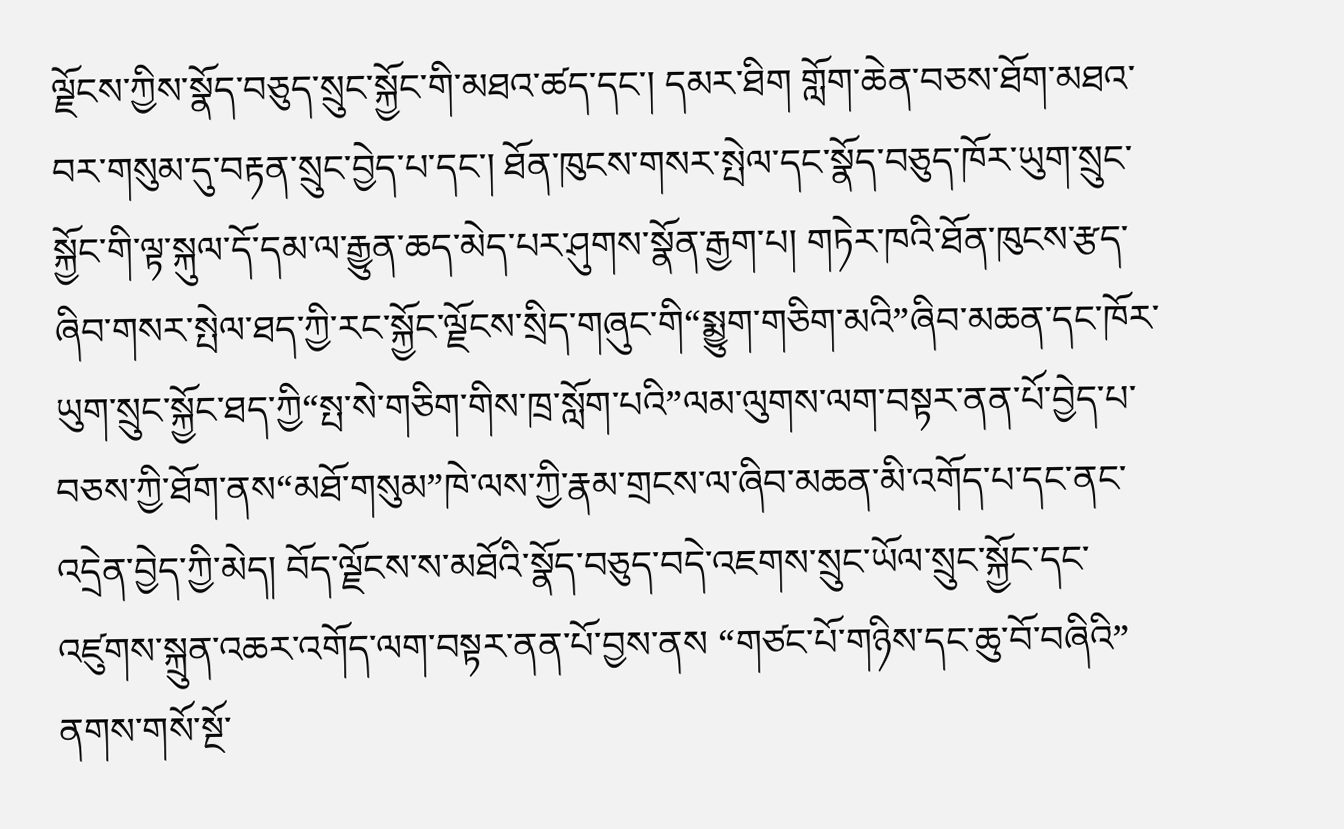ལྗོངས་ཀྱིས་སྣོད་བཅུད་སྲུང་སྐྱོང་གི་མཐའ་ཚད་དང་། དམར་ཐིག གློག་ཆེན་བཅས་ཐོག་མཐའ་བར་གསུམ་དུ་བརྟན་སྲུང་བྱེད་པ་དང་། ཐོན་ཁུངས་གསར་སྤེལ་དང་སྣོད་བཅུད་ཁོར་ཡུག་སྲུང་སྐྱོང་གི་ལྟ་སྐུལ་དོ་དམ་ལ་རྒྱུན་ཆད་མེད་པར་ཤུགས་སྣོན་རྒྱག་པ། གཏེར་ཁའི་ཐོན་ཁུངས་རྩད་ཞིབ་གསར་སྤེལ་ཐད་ཀྱི་རང་སྐྱོང་ལྗོངས་སྲིད་གཞུང་གི“སྨྱུག་གཅིག་མའི”ཞིབ་མཆན་དང་ཁོར་ཡུག་སྲུང་སྐྱོང་ཐད་ཀྱི“སྤ་སེ་གཅིག་གིས་ཁྲ་སློག་པའི”ལམ་ལུགས་ལག་བསྟར་ནན་པོ་བྱེད་པ་བཅས་ཀྱི་ཐོག་ནས“མཐོ་གསུམ”ཁེ་ལས་ཀྱི་རྣམ་གྲངས་ལ་ཞིབ་མཆན་མི་འགོད་པ་དང་ནང་འདྲེན་བྱེད་ཀྱི་མེད། བོད་ལྗོངས་ས་མཐོའི་སྣོད་བཅུད་བདེ་འཇགས་སྲུང་ཡོལ་སྲུང་སྐྱོང་དང་འཛུགས་སྐྲུན་འཆར་འགོད་ལག་བསྟར་ནན་པོ་བྱས་ནས “གཙང་པོ་གཉིས་དང་ཆུ་བོ་བཞིའི” ནགས་གསོ་སྔོ་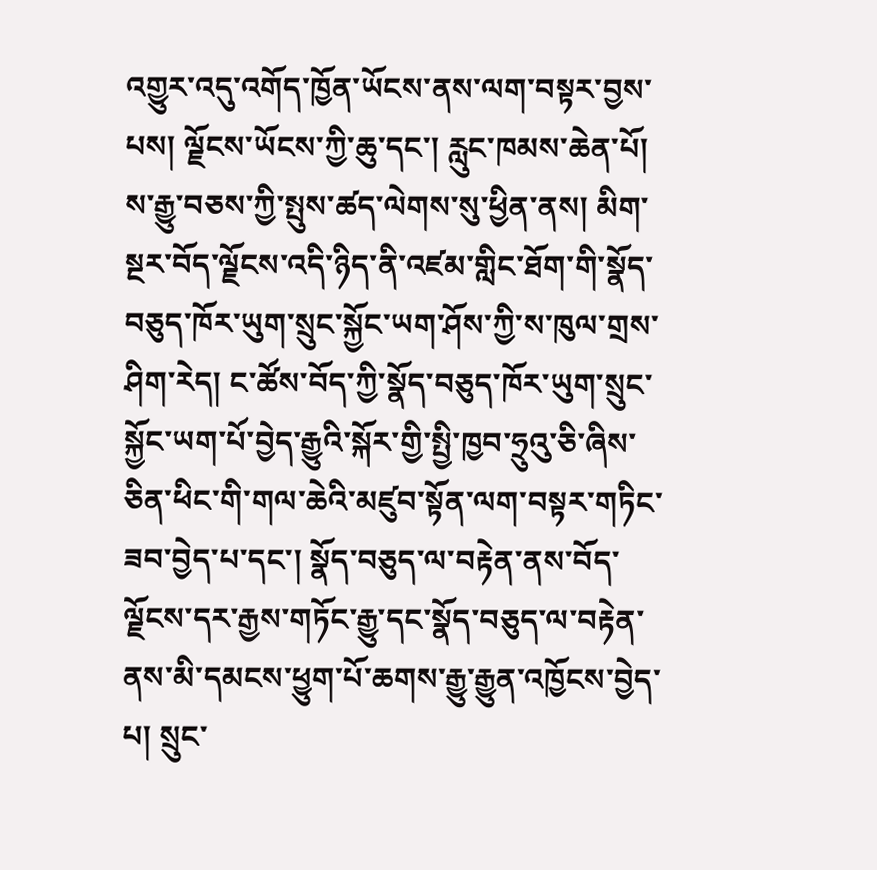འགྱུར་འདུ་འགོད་ཁྱོན་ཡོངས་ནས་ལག་བསྟར་བྱས་པས། ལྗོངས་ཡོངས་ཀྱི་ཆུ་དང་། རླུང་ཁམས་ཆེན་པོ། ས་རྒྱུ་བཅས་ཀྱི་སྤུས་ཚད་ལེགས་སུ་ཕྱིན་ནས། མིག་སྔར་བོད་ལྗོངས་འདི་ཉིད་ནི་འཛམ་གླིང་ཐོག་གི་སྣོད་བཅུད་ཁོར་ཡུག་སྲུང་སྐྱོང་ཡག་ཤོས་ཀྱི་ས་ཁུལ་གྲས་ཤིག་རེད། ང་ཚོས་བོད་ཀྱི་སྣོད་བཅུད་ཁོར་ཡུག་སྲུང་སྐྱོང་ཡག་པོ་བྱེད་རྒྱུའི་སྐོར་གྱི་སྤྱི་ཁྱབ་ཧྲུའུ་ཅི་ཞིས་ཅིན་ཕིང་གི་གལ་ཆེའི་མཛུབ་སྟོན་ལག་བསྟར་གཏིང་ཟབ་བྱེད་པ་དང་། སྣོད་བཅུད་ལ་བརྟེན་ནས་བོད་ལྗོངས་དར་རྒྱས་གཏོང་རྒྱུ་དང་སྣོད་བཅུད་ལ་བརྟེན་ནས་མི་དམངས་ཕྱུག་པོ་ཆགས་རྒྱུ་རྒྱུན་འཁྱོངས་བྱེད་པ། སྲུང་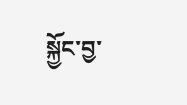སྐྱོང་བྱ་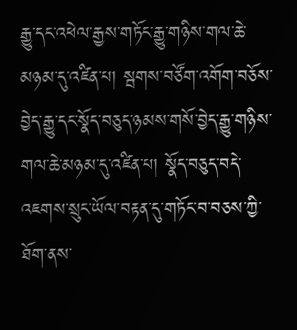རྒྱུ་དང་འཕེལ་རྒྱས་གཏོང་རྒྱུ་གཉིས་གལ་ཆེ་མཉམ་དུ་འཛིན་པ། སྦགས་བཙོག་འགོག་བཅོས་བྱེད་རྒྱུ་དང་སྣོད་བཅུད་ཉམས་གསོ་བྱེད་རྒྱུ་གཉིས་གལ་ཆེ་མཉམ་དུ་འཛིན་པ། སྣོད་བཅུད་བདེ་འཇགས་སྲུང་ཡོལ་བརྟན་དུ་གཏོང་བ་བཅས་ཀྱི་ཐོག་ནས་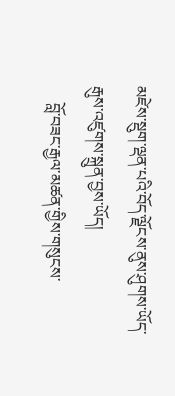མཛེས་སྡུག་ལྡན་པའི་བོད་ལྗོངས་ནུས་ཤུགས་ཡོད་རྒུས་འཛུགས་སྐྲུན་བྱས་ཡོད།
    བློ་བཟང་རྒྱལ་མཚན་གྱིས་གསུངས་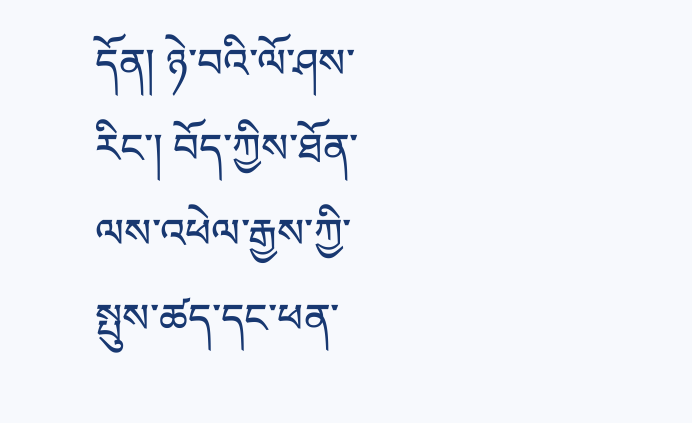དོན། ཉེ་བའི་ལོ་ཤས་རིང་། བོད་ཀྱིས་ཐོན་ལས་འཕེལ་རྒྱས་ཀྱི་སྤུས་ཚད་དང་ཕན་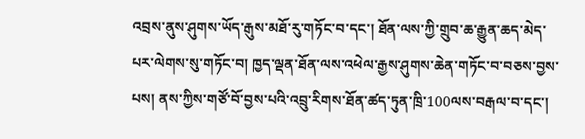འབྲས་ནུས་ཤུགས་ཡོད་རྒུས་མཐོ་རུ་གཏོང་བ་དང་། ཐོན་ལས་ཀྱི་གྲུབ་ཆ་རྒྱུན་ཆད་མེད་པར་ལེགས་སུ་གཏོང་བ། ཁྱད་ལྡན་ཐོན་ལས་འཕེལ་རྒྱས་ཤུགས་ཆེན་གཏོང་བ་བཅས་བྱས་པས། ནས་ཀྱིས་གཙོ་བོ་བྱས་པའི་འབྲུ་རིགས་ཐོན་ཚད་ཏུན་ཁྲི་100ལས་བརྒལ་བ་དང་།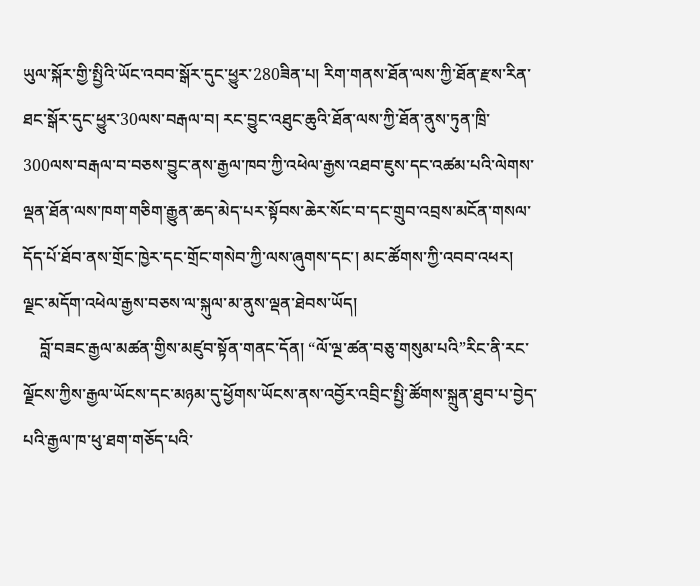ཡུལ་སྐོར་གྱི་སྤྱིའི་ཡོང་འབབ་སྒོར་དུང་ཕྱུར་280ཟིན་པ། རིག་གནས་ཐོན་ལས་ཀྱི་ཐོན་རྫས་རིན་ཐང་སྒོར་དུང་ཕྱུར་30ལས་བརྒལ་བ། རང་བྱུང་འཐུང་ཆུའི་ཐོན་ལས་ཀྱི་ཐོན་ནུས་ཏུན་ཁྲི་300ལས་བརྒལ་བ་བཅས་བྱུང་ནས་རྒྱལ་ཁབ་ཀྱི་འཕེལ་རྒྱས་འཐབ་ཇུས་དང་འཚམ་པའི་ལེགས་ལྡན་ཐོན་ལས་ཁག་གཅིག་རྒྱུན་ཆད་མེད་པར་སྟོབས་ཆེར་སོང་བ་དང་གྲུབ་འབྲས་མངོན་གསལ་དོད་པོ་ཐོབ་ནས་གྲོང་ཁྱེར་དང་གྲོང་གསེབ་ཀྱི་ལས་ཞུགས་དང་། མང་ཚོགས་ཀྱི་འབབ་འཕར། ལྗང་མདོག་འཕེལ་རྒྱས་བཅས་ལ་སྐུལ་མ་ནུས་ལྡན་ཐེབས་ཡོད།
    བློ་བཟང་རྒྱལ་མཚན་གྱིས་མཛུབ་སྟོན་གནང་དོན། “ལོ་ལྔ་ཚན་བཅུ་གསུམ་པའི”རིང་ནི་རང་ལྗོངས་ཀྱིས་རྒྱལ་ཡོངས་དང་མཉམ་དུ་ཕྱོགས་ཡོངས་ནས་འབྱོར་འབྲིང་སྤྱི་ཚོགས་སྐྲུན་ཐུབ་པ་བྱེད་པའི་རྒྱལ་ཁ་ཕུ་ཐག་གཅོད་པའི་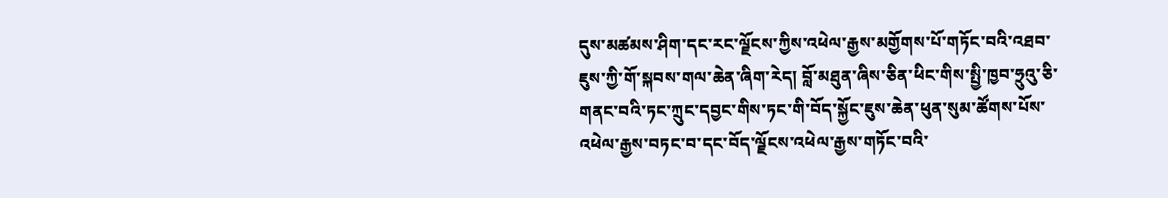དུས་མཚམས་ཤིག་དང་རང་ལྗོངས་ཀྱིས་འཕེལ་རྒྱས་མགྱོགས་པོ་གཏོང་བའི་འཐབ་ཇུས་ཀྱི་གོ་སྐབས་གལ་ཆེན་ཞིག་རེད། བློ་མཐུན་ཞིས་ཅིན་ཕིང་གིས་སྤྱི་ཁྱབ་ཧྲུའུ་ཅི་གནང་བའི་ཏང་ཀྲུང་དབྱང་གིས་ཏང་གི་བོད་སྐྱོང་ཇུས་ཆེན་ཕུན་སུམ་ཚོགས་པོས་འཕེལ་རྒྱས་བཏང་བ་དང་བོད་ལྗོངས་འཕེལ་རྒྱས་གཏོང་བའི་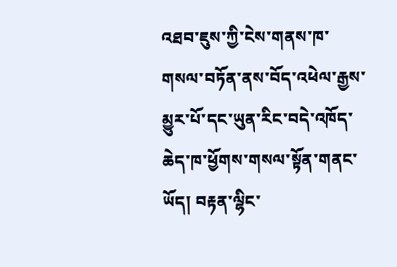འཐབ་ཇུས་ཀྱི་ངེས་གནས་ཁ་གསལ་བཏོན་ནས་བོད་འཕེལ་རྒྱས་མྱུར་པོ་དང་ཡུན་རིང་བདེ་འཁོད་ཆེད་ཁ་ཕྱོགས་གསལ་སྟོན་གནང་ཡོད། བརྟན་ལྷིང་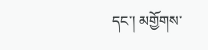དང་། མགྱོགས་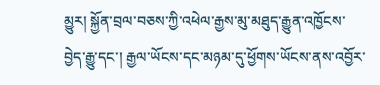མྱུར། སྐྱོན་བྲལ་བཅས་ཀྱི་འཕེལ་རྒྱས་མུ་མཐུད་རྒྱུན་འཁྱོངས་བྱེད་རྒྱུ་དང་། རྒྱལ་ཡོངས་དང་མཉམ་དུ་ཕྱོགས་ཡོངས་ནས་འབྱོར་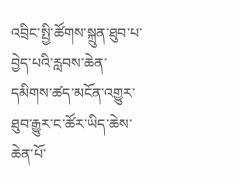འབྲིང་སྤྱི་ཚོགས་སྐྲུན་ཐུབ་པ་བྱེད་པའི་རླབས་ཆེན་དམིགས་ཚད་མངོན་འགྱུར་ཐུབ་རྒྱུར་ང་ཚོར་ཡིད་ཆེས་ཆེན་པོ་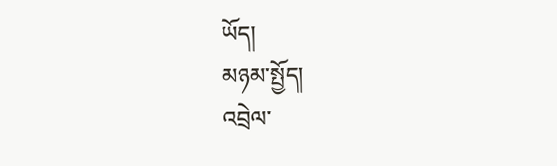ཡོད།
མཉམ་སྤྱོད།
འབྲེལ་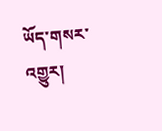ཡོད་གསར་འགྱུར།